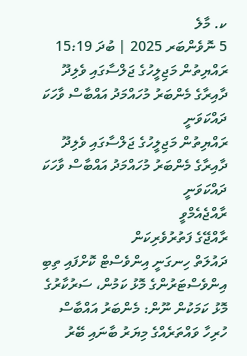ކ. މާލެ
5 ނޮވެންބަރ 2025 | ބުދަ 15:19
ރައްޔިތުން މަޖިލީހުގެ ޖަލްސާގައި ވެލިދޫ ދާއިރާގެ މެންބަރު މުހައްމަދު އައްބާސް ވާހަކަ ދައްކަވަނީ
ރައްޔިތުން މަޖިލީހުގެ ޖަލްސާގައި ވެލިދޫ ދާއިރާގެ މެންބަރު މުހައްމަދު އައްބާސް ވާހަކަ ދައްކަވަނީ
ރާއްޖެއެމްވީ
ރާއްޖޭގެ ފަތުރުވެރިކަން
ދައުލަތް ހިނގަނީ އިންވެސްޓް ކޮށްފައި ތިބި އިންވެސްޓަރުންގެ މޮޅު ކަމުން، ސަރުކާރުގެ މޮޅު ކަމަކުން ނޫން: މެންބަރު އައްބާސް
ހުރިހާ ވައްތަރެއްގެ މިޔަރު ބާނައި ބޭރު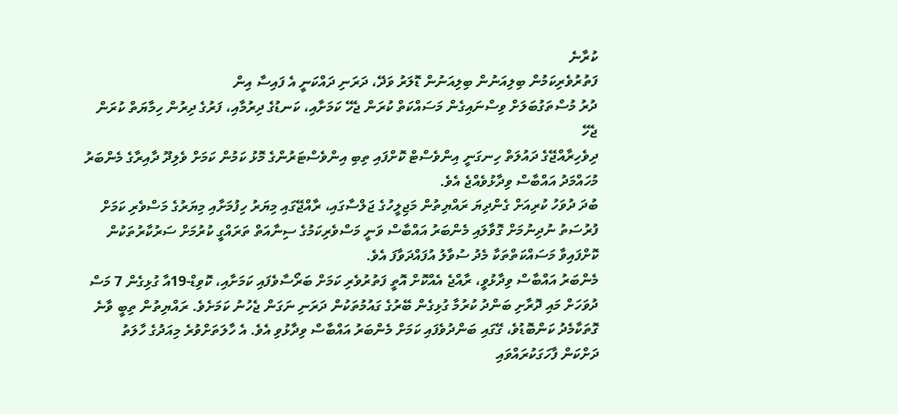ކުރާނެ
ފަތުރުވެރިކަމުން ބިލިއަނުން ބިލިއަނުން ޑޮލަރު ވަދޭ، ދަރަނި ދައްކަނީ އެ ފައިސާ އިން
ދުރު މުސްތަގުބަލަށް ވިސްނައިގެން މަސައްކަތް ކުރަން ޖެހޭ ކަމަށާއި، ކަނޑުގެ ދިރުމާއި، ފަރުގެ ދިރުން ހިމާޔަތް ކުރަން ޖެހޭ
ދިވެހިރާއްޖޭގެ ދައުލަތް ހިނގަނީ އިންވެސްޓް ކޮށްފައި ތިބި އިންވެސްޓަރުންގެ މޮޅު ކަމުން ކަމަށް ވެލިދޫ ދާއިރާގެ މެންބަރު މުހައްމަދު އައްބާސް ވިދާޅުވެއްޖެ އެވެ.
ބުދަ ދުވަހު ކުރިއަށް ގެންދިޔަ ރައްޔިތުން މަޖިލީހުގެ ޖަލްސާގައި، ރާއްޖޭގައި މިޔަރު ހިފުމަށާއި މިޔަރުގެ މަސްވެރި ކަމަށް ފުރުސަތު ނުދިނުމަށް ގޮވާލައި މެންބަރު އައްބާސް ވަނީ މަސްވެރިކަމުގެ ސިނާއަތް ތަރައްގީ ކުރުމަށް ސަރުކާރުތަކުން ކޮށްފައިވާ މަސައްކަތްތަކާ މެދު ސުވާލު އުފައްދަވާފަ އެވެ.
މެންބަރު އައްބާސް ވިދާޅުވީ، ރާއްޖެ އެއްކޮށް އޮތީ ފަތުރުވެރި ކަމަށް ބަރޯސާވެފައި ކަމަށާއި، ކޮވިޑް-19އާ ގުޅިގެން 7 މަސް ދުވަހަށް މައި ދޮރާށި ބަންދު ކުރުމާ ގުޅިގެން ބޭރުގެ ގައުމުތަކުން ދަރަނި ނަގަން ޖެހުނު ކަމަށެވެ. ރައްޔިތުން ތިބީ ވާނެ ގޮތަކާމެދު ކަންބޮޑުވެ، ގޭގައި ބަންދުވެފައި ކަމަށް މެންބަރު އައްބާސް ވިދާޅުވި އެވެ. އެ ހާލަތަށްވުރެ މިއަދުގެ ހާލަތު ދަށްކަން ފާހަގަކުރައްވައި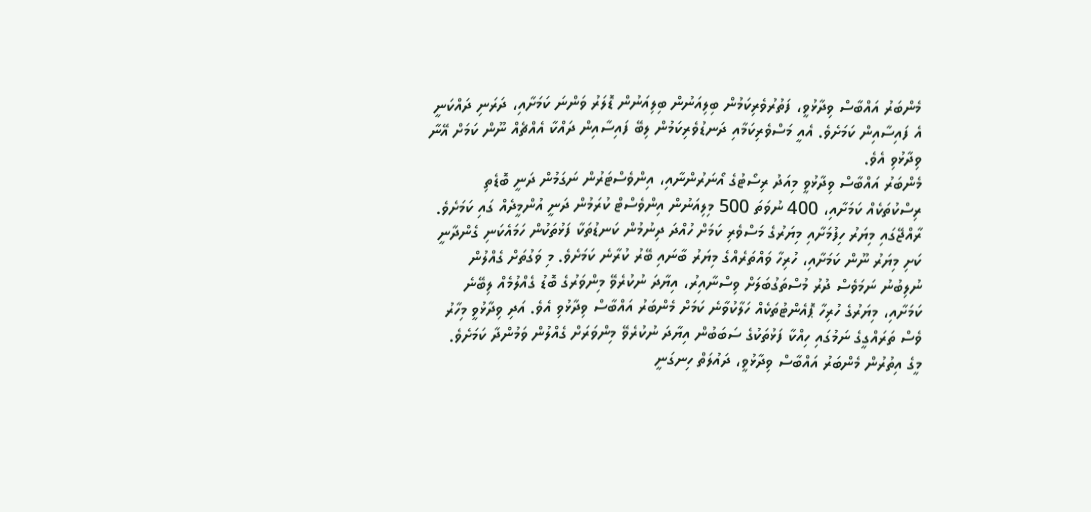މެންބަރު އައްބާސް ވިދާޅުވީ، ފަތުރުވެރިކަމުން ބިލިއަނުން ބިލިއަނުން ޑޮލަރު ވަންނަ ކަމަށާއި، ދަރަނި ދައްކަނީ އެ ފައިސާއިން ކަމަށެވެ. އެއީ މަސްވެރިކަމާއި ދަނޑުވެރިކަމުން ލިބޭ ފައިސާއިން ދައްކާ އެއްޗެއް ނޫން ކަމަށް އޭނާ ވިދާޅުވި އެވެ.
މެންބަރު އައްބާސް ވިދާޅުވީ މިއަދު ރިސޯޓުގެ އޯނަރުންނާއި، އިންވެސްޓަރުން ނަގަމުން ދަނީ ބޮޑެތި ރިސްކުތަކެއް ކަމަށާއި، 400 ނުވަތަ 500 މިލިއަނުން އިންވެސްޓް ކުރަމުން ދަނީ އުންމީދެއް ގައި ކަމަށެވެ.
ރާއްޖޭގައި މިޔަރު ހިފުމަށާއި މިޔަރުގެ މަސްވެރި ކަމަށް ހުއްދަ ދިނުމުން ކަނޑުތަކާ ފަޅުތަކުން ހަމައެކަނި ގެންދާނީ ކަށި މިޔަރު ނޫން ކަމަށާއި، ހުރިހާ ވައްތަރެއްގެ މިޔަރު ބާނައި ބޭރު ކުރާނެ ކަމަށެވެ. މި ވަގުތަށް ގެއްލުން ނުލިބުނު ނަމަވެސް ދުރު މުސްތަގުބަލަށް ވިސްނާއިރު، އިޔާދަ ނުކުރެވޭ މިންވަރުގެ ބޮޑު ގެއްލުމެއް ލިބޭނެ ކަމަށާއި، މިޔަރުގެ ހުރިހާ ޕޮއެންޓުތަކެއް ހަލާކުވާނެ ކަމަށް މެންބަރު އައްބާސް ވިދާޅުވި އެވެ. އަދި ވިދާޅުވީ މިހާރު ވެސް ތަރައްގީގެ ނަމުގައި ހިއްކާ ފަޅުތަކުގެ ސަބަބުން އިޔާދަ ނުކުރެވޭ މިންވަރަށް ގެއްލުން ވަމުންދާ ކަމަށެވެ.
މީގެ އިތުރުން މެންބަރު އައްބާސް ވިދާޅުވީ، ދައުލަތް ހިނގަނީ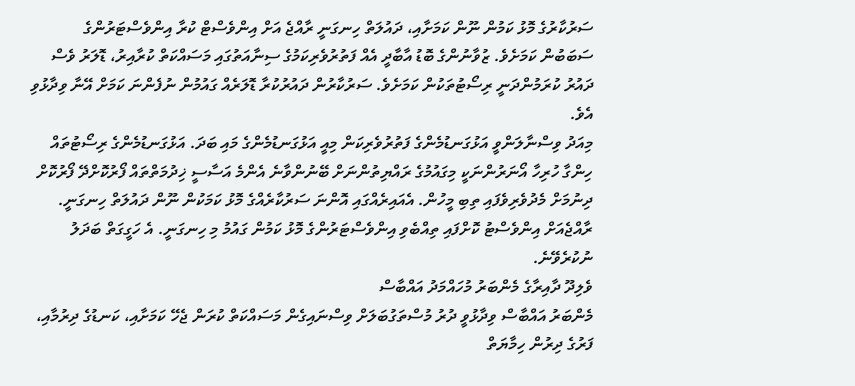ސަރުކާރުގެ މޮޅު ކަމުން ނޫން ކަމަށާއި، ދައުލަތް ހިނގަނީ ރާއްޖެ އަށް އިންވެސްޓް ކުރާ އިންވެސްޓަރުންގެ ސަބަބުން ކަމަށެވެ. ޒުވާނުންގެ ބޮޑު އާބާދީ އެއް ފަތުރުވެރިކަމުގެ ސިނާއަތުގައި މަސައްކަތް ކުރާއިރު، ޑޮލަރު ވެސް ދައުރު ކުރަމުންދަނީ ރިސޯޓުތަކުން ކަމަށެވެ. ސަރުކާރުން ދައުރުކުރާ ޑޮލަރެއް ގައުމުން ނުފެންނަ ކަމަށް އޭނާ ވިދާޅުވި އެވެ.
މިއަދު ވިސްނާލަންވީ އަޅުގަނޑުމެންގެ ފަތުރުވެރިކަން މިއީ އަޅުގަނޑުމެންގެ މައި ބަދަ. އަޅުގަނޑުމެންގެ ރިސޯޓުތައް ހިންގާ ހުރިހާ އޯނަރުންނަކީ މިގައުމުގެ ރައްޔިތުންނަށް ބޭނުންވާނެ އެންމެ އަސާސީ ޚިދުމަތްތައް ފޯރުކޮށްދޭ ފޯރުކޮށް ދިނުމަށް މެދުވެރިވެފައި ތިބި މީހުން. އެއައިރެއްގައި އޮންނަ ސަރުކާރެއްގެ މޮޅު ކަމަކުން ނޫން ދައުލަތް ހިނގަނީ. ރާއްޖެއަށް އިންވެސްޓު ކޮށްފައި ތިއްބެވި އިންވެސްޓަރުންގެ މޮޅު ކަމުން ގައުމު މި ހިނގަނީ. އެ ހަގީގަތް ބަދަލު ނުކުރެވޭނެ.
ވެލިދޫ ދާއިރާގެ މެންބަރު މުހައްމަދު އައްބާސް
މެންބަރު އައްބާސް ވިދާޅުވީ ދުރު މުސްތަގުބަލަށް ވިސްނައިގެން މަސައްކަތް ކުރަން ޖެހޭ ކަމަށާއި، ކަނޑުގެ ދިރުމާއި، ފަރުގެ ދިރުން ހިމާޔަތް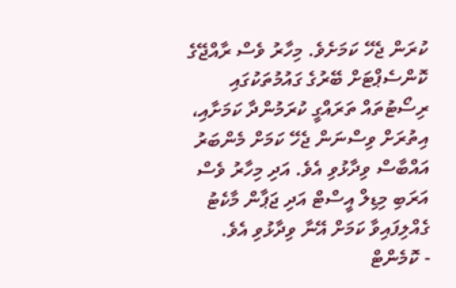ކުރަން ޖެހޭ ކަމަށެވެ. މިހާރު ވެސް ރާއްޖޭގެ ކޮންސެޕްޓަށް ބޭރުގެ ގައުމުތަކުގައި ރިސޯޓުތައް ތަރައްގީ ކުރަމުންދާ ކަމަށާއި، އިތުރަށް ވިސްނަން ޖެހޭ ކަމަށް މެންބަރު އައްބާސް ވިދާޅުވި އެވެ. އަދި މިހާރު ވެސް އަރަބި މިޑިލް އީސްޓް އަދި ޖަޕާން މާކެޓު ގެއްލިފައިވާ ކަމަށް އޭނާ ވިދާޅުވި އެވެ.
- ކޮމެންޓް